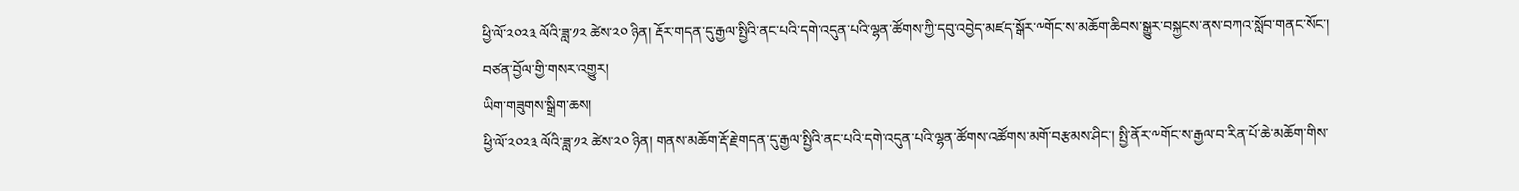ཕྱི་ལོ་༢༠༢༣ ལོའི་ཟླ་༡༢ ཚེས་༢༠ ཉིན། རྡོར་གདན་དུ་རྒྱལ་སྤྱིའི་ནང་པའི་དགེ་འདུན་པའི་ལྷན་ཚོགས་ཀྱི་དབུ་འབྱེད་མཛད་སྒོར་༸གོང་ས་མཆོག་ཆིབས་སྒྱུར་བསྐྱངས་ནས་བཀའ་སློབ་གནང་སོང་།
བཙན་བྱོལ་གྱི་གསར་འགྱུར།
ཡིག་གཟུགས་སྒྲིག་ཆས།
ཕྱི་ལོ་༢༠༢༣ ལོའི་ཟླ་༡༢ ཚེས་༢༠ ཉིན། གནས་མཆོག་རྡོ་རྗེ་གདན་དུ་རྒྱལ་སྤྱིའི་ནང་པའི་དགེ་འདུན་པའི་ལྷན་ཚོགས་འཚོགས་མགོ་བརྩམས་ཤིང་། སྤྱི་ནོར་༸གོང་ས་རྒྱལ་བ་རིན་པོ་ཆེ་མཆོག་གིས་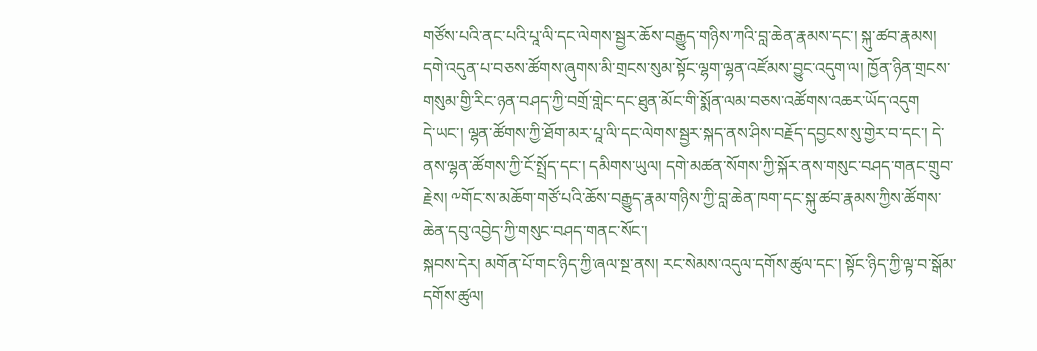གཙོས་པའི་ནང་པའི་པཱ་ལི་དང་ལེགས་སྦྱར་ཆོས་བརྒྱུད་གཉིས་ཀའི་བླ་ཆེན་རྣམས་དང་། སྐུ་ཚབ་རྣམས། དགེ་འདུན་པ་བཅས་ཚོགས་ཞུགས་མི་གྲངས་སུམ་སྟོང་ལྷག་ལྷན་འཛོམས་བྱུང་འདུག་ལ། ཁྱོན་ཉིན་གྲངས་གསུམ་གྱི་རིང་ཉན་བཤད་ཀྱི་བགྲོ་གླེང་དང་ཐུན་མོང་གི་སྨོན་ལམ་བཅས་འཚོགས་འཆར་ཡོད་འདུག
དེ་ཡང་། ལྷན་ཚོགས་ཀྱི་ཐོག་མར་པཱ་ལི་དང་ལེགས་སྦྱར་སྐད་ནས་ཤིས་བརྗོད་དབྱངས་སུ་གྱེར་བ་དང་། དེ་ནས་ལྷན་ཚོགས་ཀྱི་ངོ་སྤྲོད་དང་། དམིགས་ཡུལ། དགེ་མཚན་སོགས་ཀྱི་སྐོར་ནས་གསུང་བཤད་གནང་གྲུབ་རྗེས། ༸གོང་ས་མཆོག་གཙོ་པའི་ཆོས་བརྒྱུད་རྣམ་གཉིས་ཀྱི་བླ་ཆེན་ཁག་དང་སྐུ་ཚབ་རྣམས་ཀྱིས་ཚོགས་ཆེན་དབུ་འབྱེད་ཀྱི་གསུང་བཤད་གནང་སོང་།
སྐབས་དེར། མགོན་པོ་གང་ཉིད་ཀྱི་ཞལ་སྔ་ནས། རང་སེམས་འདུལ་དགོས་ཚུལ་དང་། སྟོང་ཉིད་ཀྱི་ལྟ་བ་སྒོམ་དགོས་ཚུལ།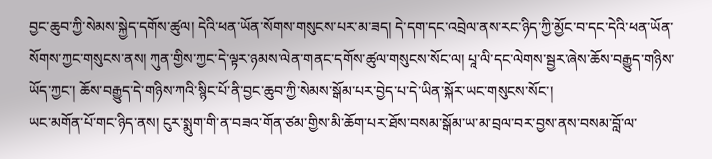བྱང་ཆུབ་ཀྱི་སེམས་སྐྱེད་དགོས་ཚུལ། དེའི་ཕན་ཡོན་སོགས་གསུངས་པར་མ་ཟད། དེ་དག་དང་འབྲེལ་ནས་རང་ཉིད་ཀྱི་མྱོང་བ་དང་དེའི་ཕན་ཡོན་སོགས་ཀྱང་གསུངས་ནས། ཀུན་གྱིས་ཀྱང་དེ་ལྟར་ཉམས་ལེན་གནང་དགོས་ཚུལ་གསུངས་སོང་ལ། པཱ་ལི་དང་ལེགས་སྦྱར་ཞེས་ཆོས་བརྒྱུད་གཉིས་ཡོད་ཀྱང་། ཆོས་བརྒྱུད་དེ་གཉིས་ཀའི་སྙིང་པོ་ནི་བྱང་ཆུབ་ཀྱི་སེམས་སྒོམ་པར་བྱེད་པ་དེ་ཡིན་སྐོར་ཡང་གསུངས་སོང་།
ཡང་མགོན་པོ་གང་ཉིད་ནས། ངུར་སྨུག་གི་ན་བཟའ་གོན་ཙམ་གྱིས་མི་ཆོག་པར་ཐོས་བསམ་སྒོམ་ཡ་མ་བྲལ་བར་བྱས་ནས་བསམ་བློ་ལ་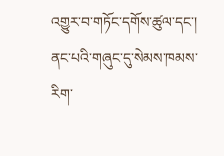འགྱུར་བ་གཏོང་དགོས་ཚུལ་དང་། ནང་པའི་གཞུང་དུ་སེམས་ཁམས་རིག་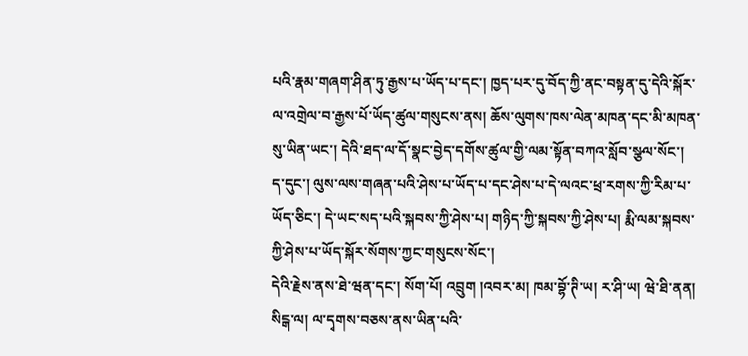པའི་རྣམ་གཞག་ཤིན་ཏུ་རྒྱས་པ་ཡོད་པ་དང་། ཁྱད་པར་དུ་བོད་ཀྱི་ནང་བསྟན་དུ་དེའི་སྐོར་ལ་འགྲེལ་བ་རྒྱས་པོ་ཡོད་ཚུལ་གསུངས་ནས། ཆོས་ལུགས་ཁས་ལེན་མཁན་དང་མི་མཁན་སུ་ཡིན་ཡང་། དེའི་ཐད་ལ་དོ་སྣང་བྱེད་དགོས་ཚུལ་གྱི་ལམ་སྟོན་བཀའ་སློབ་སྩལ་སོང་།
ད་དུང་། ལུས་ལས་གཞན་པའི་ཤེས་པ་ཡོད་པ་དང་ཤེས་པ་དེ་ལའང་ཕྲ་རགས་ཀྱི་རིམ་པ་ཡོད་ཅིང་། དེ་ཡང་སད་པའི་སྐབས་ཀྱི་ཤེས་པ། གཉིད་ཀྱི་སྐབས་ཀྱི་ཤེས་པ། རྨི་ལམ་སྐབས་ཀྱི་ཤེས་པ་ཡོད་སྐོར་སོགས་ཀྱང་གསུངས་སོང་།
དེའི་རྗེས་ནས་ཐེ་ཝན་དང་། སོག་པོ། འབྲུག །འབར་མ། ཁམ་བྷོ་ཊི་ཡ། ར་ཤི་ཡ། ཝེ་ཐི་ནན། སིངྒ་ལ། ལ་དྭགས་བཅས་ནས་ཡིན་པའི་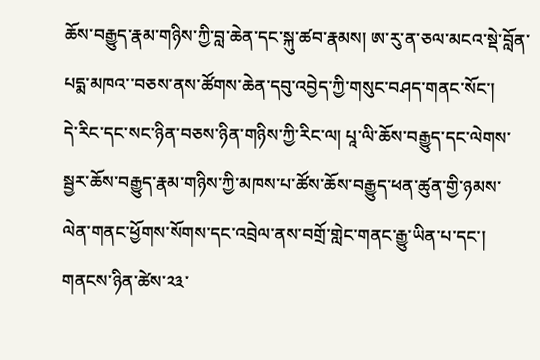ཆོས་བརྒྱུད་རྣམ་གཉིས་ཀྱི་བླ་ཆེན་དང་སྐུ་ཚབ་རྣམས། ཨ་རུ་ན་ཅལ་མངའ་སྡེ་བློན་པདྨ་མཁའ་་བཅས་ནས་ཚོགས་ཆེན་དབུ་འབྱེད་ཀྱི་གསུང་བཤད་གནང་སོང་།
དེ་རིང་དང་སང་ཉིན་བཅས་ཉིན་གཉིས་ཀྱི་རིང་ལ། པཱ་ལི་ཆོས་བརྒྱུད་དང་ལེགས་སྦྱར་ཆོས་བརྒྱུད་རྣམ་གཉིས་ཀྱི་མཁས་པ་ཚོས་ཆོས་བརྒྱུད་ཕན་ཚུན་གྱི་ཉམས་ལེན་གནང་ཕྱོགས་སོགས་དང་འབྲེལ་ནས་བགྲོ་གླེང་གནང་རྒྱུ་ཡིན་པ་དང་། གནངས་ཉིན་ཚེས་༢༣་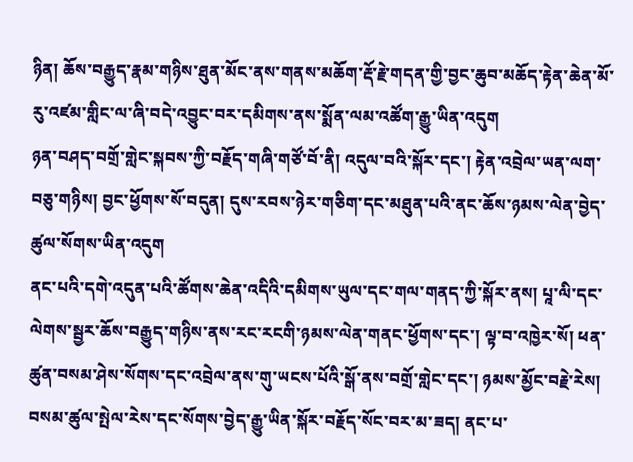ཉིན། ཆོས་བརྒྱུད་རྣམ་གཉིས་ཐུན་མོང་ནས་གནས་མཆོག་རྡོ་རྗེ་གདན་གྱི་བྱང་ཆུབ་མཆོད་རྟེན་ཆེན་མོ་རུ་འཛམ་གླིང་ལ་ཞི་བདེ་འབྱུང་བར་དམིགས་ནས་སྨོན་ལམ་འཚོག་རྒྱུ་ཡིན་འདུག
ཉན་བཤད་བགྲོ་གླེང་སྐབས་ཀྱི་བརྗོད་གཞི་གཙོ་བོ་ནི། འདུལ་བའི་སྐོར་དང་། རྟེན་འབྲེལ་ཡན་ལག་བཅུ་གཉིས། བྱང་ཕྱོགས་སོ་བདུན། དུས་རབས་ཉེར་གཅིག་དང་མཐུན་པའི་ནང་ཆོས་ཉམས་ལེན་བྱེད་ཚུལ་སོགས་ཡིན་འདུག
ནང་པའི་དགེ་འདུན་པའི་ཚོགས་ཆེན་འདིའི་དམིགས་ཡུལ་དང་གལ་གནད་ཀྱི་སྐོར་ནས། པཱ་ལི་དང་ལེགས་སྦྱར་ཆོས་བརྒྱུད་གཉིས་ནས་རང་རངགི་ཉམས་ལེན་གནང་ཕྱོགས་དང་། ལྟ་བ་འཁྱེར་སོ། ཕན་ཚུན་བསམ་ཤེས་སོགས་དང་འབྲེལ་ནས་གུ་ཡངས་པོའི་སྒོ་ནས་བགྲོ་གླེང་དང་། ཉམས་མྱོང་བརྗེ་རེས། བསམ་ཚུལ་སྤེལ་རེས་དང་སོགས་བྱེད་རྒྱུ་ཡིན་སྐོར་བརྗོད་སོང་བར་མ་ཟད། ནང་པ་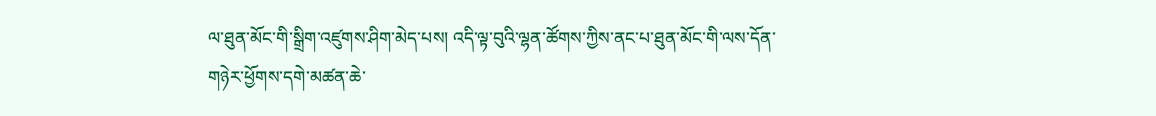ལ་ཐུན་མོང་གི་སྒྲིག་འཛུགས་ཤིག་མེད་པས། འདི་ལྟ་བུའི་ལྷན་ཚོགས་ཀྱིས་ནང་པ་ཐུན་མོང་གི་ལས་དོན་གཉེར་ཕྱོགས་དགེ་མཚན་ཆེ་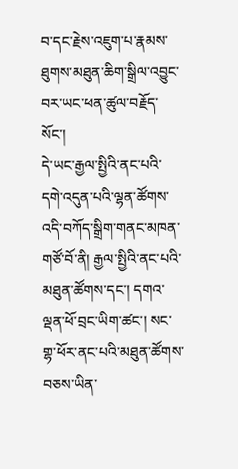བ་དང་རྗེས་འཇུག་པ་རྣམས་ཐུགས་མཐུན་ཆིག་སྒྲིལ་འབྱུང་བར་ཡང་ཕན་ཚུལ་བརྗོད་སོང་།
དེ་ཡང་རྒྱལ་སྤྱིའི་ནང་པའི་དགེ་འདུན་པའི་ལྷན་ཚོགས་འདི་བཀོད་སྒྲིག་གནང་མཁན་གཙོ་བོ་ནི། རྒྱལ་སྤྱིའི་ནང་པའི་མཐུན་ཚོགས་དང་། དགའ་ལྡན་ཕོ་བྲང་ཡིག་ཚང་། སང་གྷ་ཕོར་ནང་པའི་མཐུན་ཚོགས་བཅས་ཡིན་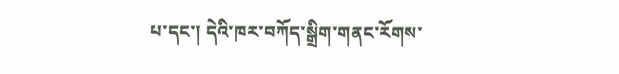པ་དང་། དེའི་ཁར་བཀོད་སྒྲིག་གནང་རོགས་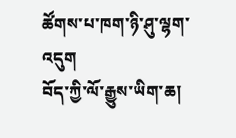ཚོགས་པ་ཁག་ཉི་ཤུ་ལྷག་འདུག
བོད་ཀྱི་ལོ་རྒྱུས་ཡིག་ཆ།